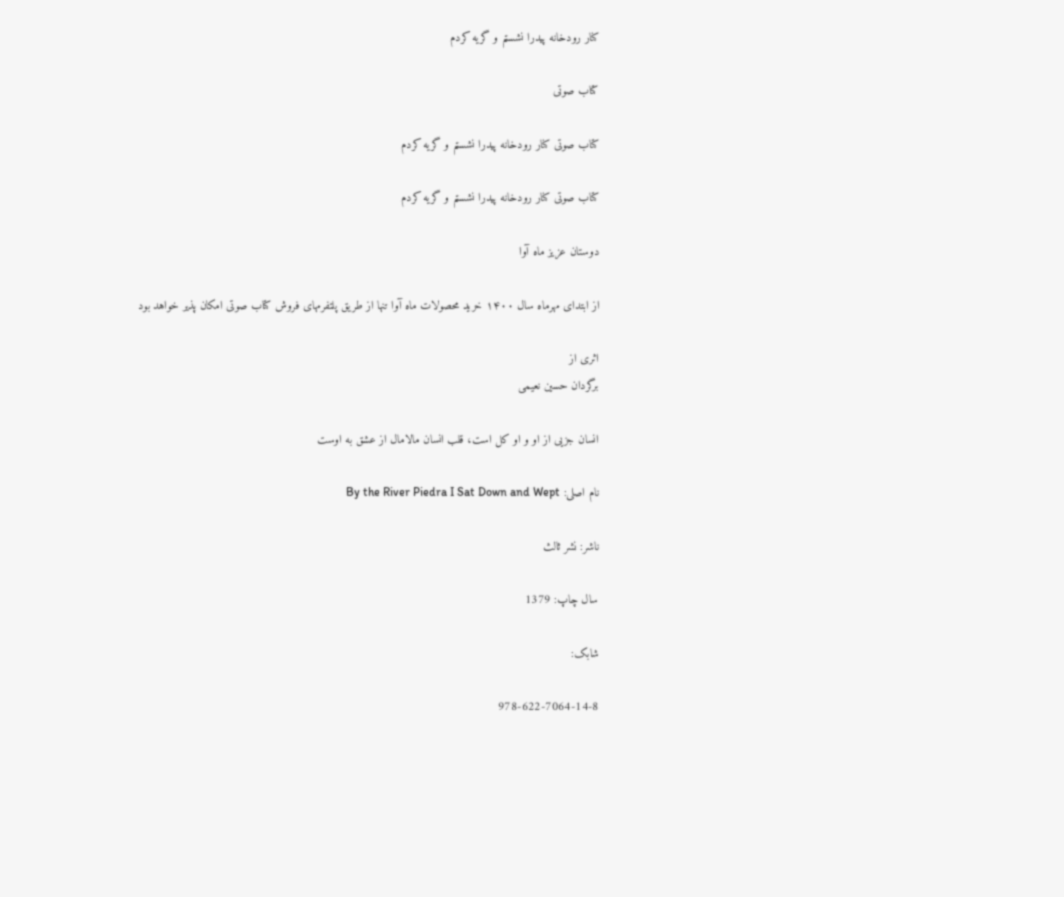کنار رودخانه پیدرا نشستم و گریه کردم

کتاب صوتی

کتاب صوتی کنار رودخانه پیدرا نشستم و گریه کردم

کتاب صوتی کنار رودخانه پیدرا نشستم و گریه کردم

دوستان عزیز ماه آوا

از ابتدای مهرماه سال ۱۴۰۰ خرید محصولات ماه آوا تنها از طریق پلتفرمهای فروش کتاب صوتی امکان پذیر خواهد بود

اثری از
برگردان حسین نعیمی

انسان جزیی از او و او کل است، قلب انسان مالامال از عشق به اوست

نام اصلی: By the River Piedra I Sat Down and Wept

ناشر: نشر ثالث

سال چاپ: 1379

شابک:

978-622-7064-14-8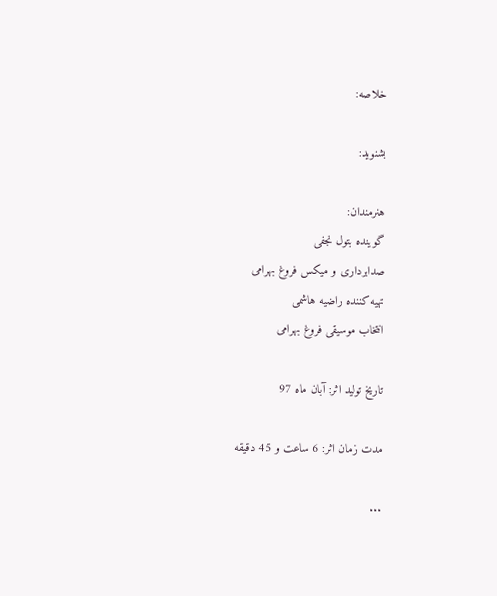خلاصه:

بشنوید:

هنرمندان:
گوینده بتول نجفی
صدابرداری و میکس فروغ بهرامی
تهیه کننده راضیه هاشمی
انتخاب موسیقی فروغ بهرامی

تاریخ تولید اثر: آبان ماه 97

مدت زمان اثر: 6 ساعت و 45 دقیقه

...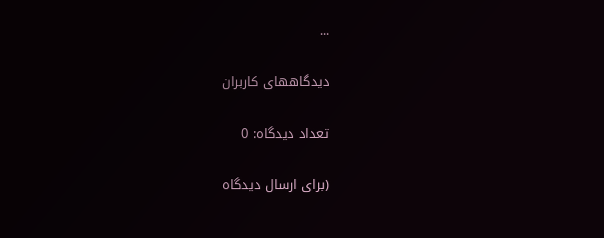...

دیدگاههای کاربران

تعداد دیدگاه: 0

(برای ارسال دیدگاه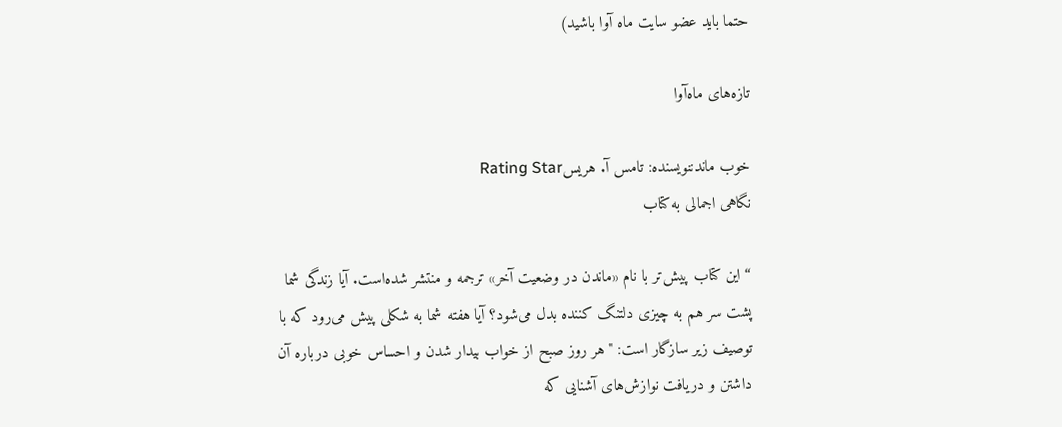حتما باید عضو سایت ماه آوا باشید)

تازه‌های ماه‌آوا

خوب ماندننویسنده: تامس آ. هریسRating Star
نگاهی اجمالی به کتاب

“ این کتاب پیش‌تر با نام «ماندن در وضعیت آخر» ترجمه و منتشر شده‌است. آیا زندگی شما پشت سر هم به چیزی دلتنگ کننده بدل می‌شود؟ آیا هفته شما به شکلی پیش می‌رود که با توصیف زیر سازگار است: "هر روز صبح از خواب بیدار شدن و احساس خوبی درباره آن داشتن و دریافت نوازش‌های آشنایی که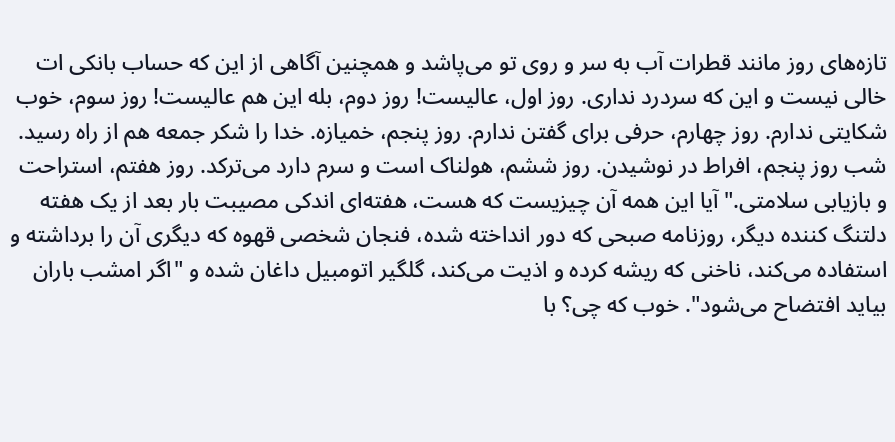تازه‌های روز مانند قطرات آب به سر و روی تو می‌پاشد و همچنین آگاهی از این که حساب بانکی ات خالی نیست و این که سردرد نداری. روز اول، عالیست! روز دوم، بله این هم عالیست! روز سوم، خوب شکایتی ندارم. روز چهارم، حرفی برای گفتن ندارم. روز پنجم، خمیازه. خدا را شکر جمعه هم از راه رسید. شب روز پنجم، افراط در نوشیدن. روز ششم، هولناک است و سرم دارد می‌ترکد. روز هفتم، استراحت و بازیابی سلامتی." آیا این همه آن چیزیست که هست، هفته‌ای اندکی مصیبت بار بعد از یک هفته دلتنگ کننده دیگر، روزنامه صبحی که دور انداخته شده، فنجان شخصی قهوه که دیگری آن را برداشته و استفاده می‌کند، ناخنی که ریشه کرده و اذیت می‌کند، گلگیر اتومبیل داغان شده و "اگر امشب باران بیاید افتضاح می‌شود". خوب که چی؟ با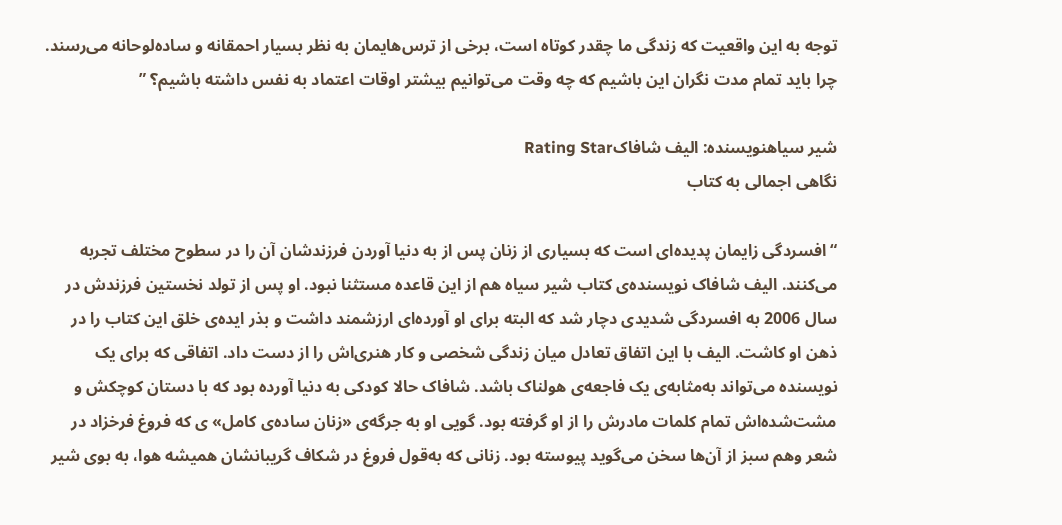توجه به این واقعیت که زندگی ما چقدر کوتاه است، برخی از ترس‌هایمان به نظر بسیار احمقانه و ساده‌لوحانه می‌رسند. چرا باید تمام مدت نگران این باشیم که چه وقت می‌توانیم بیشتر اوقات اعتماد به نفس داشته باشیم؟ ”

شیر سیاهنویسنده: الیف شافاکRating Star
نگاهی اجمالی به کتاب

“ افسردگی زایمان پدیده‌ای است که بسیاری از زنان پس از به دنیا آوردن فرزندشان آن را در سطوح مختلف تجربه می‌کنند. الیف شافاک نویسنده‌ی کتاب شیر سیاه هم از این قاعده مستثنا نبود. او پس از تولد نخستین فرزندش در سال 2006 به افسردگی شدیدی دچار شد که البته برای او آورده‌ای ارزشمند داشت و بذر ایده‌ی خلق این کتاب را در ذهن او کاشت. الیف با این اتفاق تعادل میان زندگی شخصی و کار هنری‌اش را از دست داد. اتفاقی که برای یک نویسنده می‌تواند به‌مثابه‌ی یک فاجعه‌ی هولناک باشد. شافاک حالا کودکی به دنیا آورده بود که با دستان کوچکش و مشت‌شده‌اش تمام کلمات مادرش را از او گرفته بود. گویی او به جرگه‌ی «زنان ساده‌ی کامل» ی که فروغ فرخزاد در شعر وهم سبز از آن‌ها سخن می‌گوید پیوسته بود. زنانی که به‌قول فروغ در شکاف گریبانشان همیشه هوا، به بوی شیر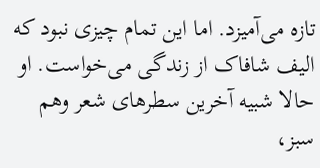تازه می‌آمیزد. اما این تمام چیزی نبود که الیف شافاک از زندگی می‌خواست. او حالا شبیه آخرین سطرهای شعر وهم سبز،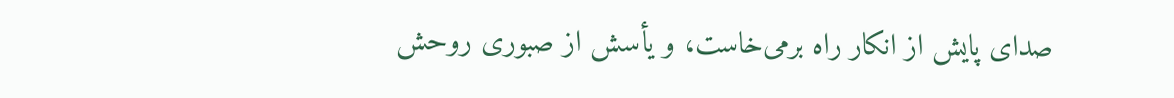صدای پایش از انکار راه برمی‌خاست، و یأسش از صبوری روحش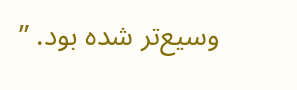وسیع‌تر شده بود. ”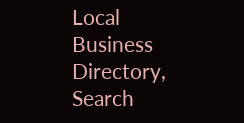Local Business Directory, Search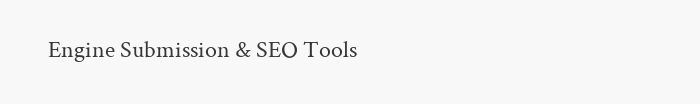Engine Submission & SEO Tools